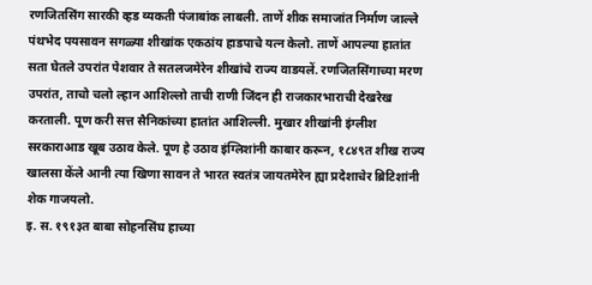रणजितसिंग सारकी व्हड व्यकती पंजाबांक लाबली. ताणें शीक समाजांत निर्माण जाल्ले पंथभेद पयसावन सगळ्या शीखांक एकठांय हाडपाचे यत्न केलो. ताणें आपल्या हातांत सता घेतले उपरांत पेशवार ते सतलजमेरेन शीखांचे राज्य वाडयलें. रणजितसिंगाच्या मरण उपरांत, ताचो चलो ल्हान आशिल्लो ताची राणी जिंदन ही राजकारभाराची देखरेख करताली. पूण करी सत्त सैनिकांच्या हातांत आशिल्ली. मुखार शीखांनी इंग्लीश सरकाराआड खूब उठाव केले. पूण हे उठाव इंग्लिशांनी काबार करून, १८४९त शीख राज्य खालसा केंले आनी त्या खिणा सावन ते भारत स्वतंत्र जायतमेरेन ह्या प्रदेशाचेर ब्रिटिशांनी शेक गाजयलो.
इ. स. १९१३त बाबा सोहनसिंघ हाच्या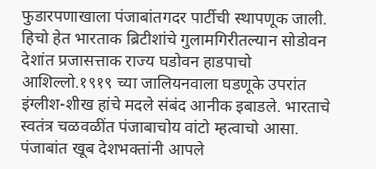फुडारपणाखाला पंजाबांतगदर पार्टीची स्थापणूक जाली. हिचो हेत भारताक ब्रिटीशांचे गुलामगिरीतल्यान सोडोवन देशांत प्रजासत्ताक राज्य घडोवन हाडपाचो आशिल्लो.१९१९ च्या जालियनवाला घडणूके उपरांत इंग्लीश-शीख हांचे मदले संबंद आनीक इबाडले. भारताचे स्वतंत्र चळवळींत पंजाबाचोय वांटो म्हत्वाचो आसा. पंजाबांत खूब देशभक्तांनी आपले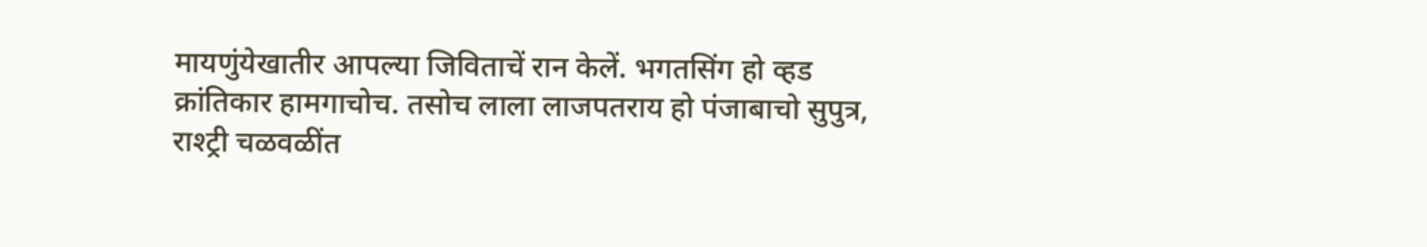मायणुंयेखातीर आपल्या जिविताचें रान केलें. भगतसिंग हो व्हड क्रांतिकार हामगाचोच. तसोच लाला लाजपतराय हो पंजाबाचो सुपुत्र, राश्ट्री चळवळींत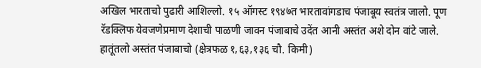अखिल भारताचो पुढारी आशिल्लो. १५ ऑगस्ट १९४७त भारतावांगडाच पंजाबूय स्वतंत्र जालो. पूण रॅडक्लिफ येवजणेप्रमाण देशाची पाळणी जावन पंजाबाचे उदेंत आनी अस्तंत अशे दोन वांटे जाले. हातूंतलो अस्तंत पंजाबाचो (क्षेत्रफळ १‚६३‚१३६ चौ. किमी)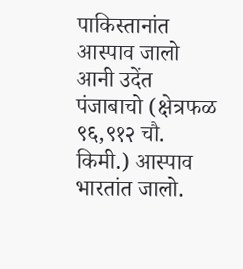पाकिस्तानांत आस्पाव जालो आनी उदेंत पंजाबाचो (क्षेत्रफळ ९६‚९१२ चौ. किमी.) आस्पाव भारतांत जालो.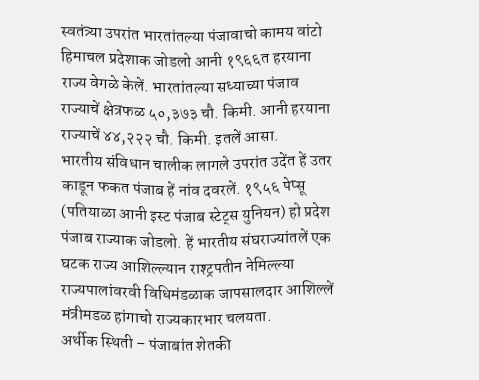स्वतंत्र्या उपरांत भारतांतल्या पंजावाचो कामय वांटो हिमाचल प्रदेशाक जोडलो आनी १९६६त हरयाना राज्य वेगळे केलें. भारतांतल्या सध्याच्या पंजाव राज्याचें क्षेत्रफळ ५०,३७३ चौ. किमी. आनी हरयाना राज्याचें ४४,२२२ चौ. किमी. इतलें आसा.
भारतीय संविधान चालीक लागले उपरांत उदेंत हें उतर काडून फकत पंजाब हें नांव दवरलें. १९५६ पेप्सू (पतियाळा आनी इस्ट पंजाब स्टेट्स युनियन) हो प्रदेश पंजाब राज्याक जोडलो. हें भारतीय संघराज्यांतलें एक घटक राज्य आशिल्ल्यान राश्ट्रपतीन नेमिल्ल्या राज्यपालांवरवी विधिमंडळाक जापसालदार आशिल्लें मंत्रीमडळ हांगाचो राज्यकारभार चलयता.
अर्थीक स्थिती – पंजाबांत शेतकी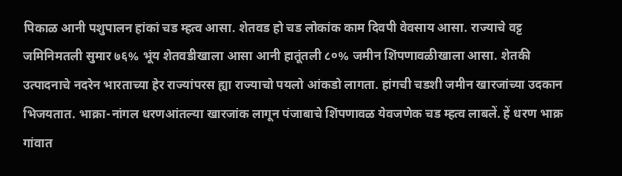पिकाळ आनी पशुपालन हांकां चड म्हत्व आसा. शेतवड हो चड लोकांक काम दिवपी वेवसाय आसा. राज्याचे वट्ट जमिनिमतली सुमार ७६% भूंय शेतवडीखाला आसा आनी हातूंतली ८०% जमीन शिंपणावळीखाला आसा. शेतकी उत्पादनाचे नदरेन भारताच्या हेर राज्यांपरस ह्या राज्याचो पयलो आंकडो लागता. हांगची चडशी जमीन खारजांच्या उदकान भिजयतात. भाक्रा-नांगल धरणआंतल्या खारजांक लागून पंजाबाचे शिंपणावळ येवजणेक चड म्हत्व लाबलें. हें धरण भाक्र गांवात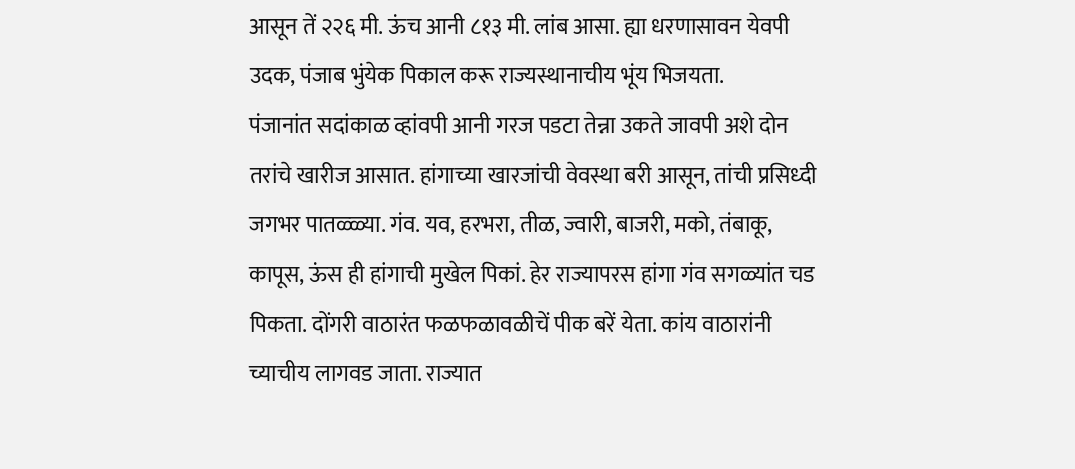आसून तें २२६ मी. ऊंच आनी ८१३ मी. लांब आसा. ह्या धरणासावन येवपी उदक, पंजाब भुंयेक पिकाल करू राज्यस्थानाचीय भूंय भिजयता.
पंजानांत सदांकाळ व्हांवपी आनी गरज पडटा तेन्ना उकते जावपी अशे दोन तरांचे खारीज आसात. हांगाच्या खारजांची वेवस्था बरी आसून, तांची प्रसिध्दी जगभर पातळ्ळ्या. गंव. यव, हरभरा, तीळ, ज्वारी, बाजरी, मको, तंबाकू, कापूस, ऊंस ही हांगाची मुखेल पिकां. हेर राज्यापरस हांगा गंव सगळ्यांत चड पिकता. दोंगरी वाठारंत फळफळावळीचें पीक बरें येता. कांय वाठारांनी च्याचीय लागवड जाता. राज्यात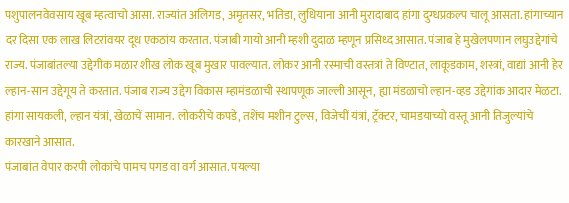पशुपालनवेवसाय खूब म्हत्वाचो आसा. राज्यांत अलिगड, अमृतसर, भतिडा, लुधियाना आनी मुरादाबाद हांगा दुग्धप्रकल्प चालू आसता. हांगाच्यान दर दिसा एक लाख लिटरांवयर दूध एकठांय करतात. पंजाबी गायो आनी म्हशी दुदाळ म्हणून प्रसिध्द आसात. पंजाब हे मुखेलपणान लघुउद्देगांचे राज्य. पंजाबांतल्या उद्देगीक मळार शीख लोक खूब मुखार पावल्यात. लोकर आनी रस्माची वस्तत्रां ते विण्टात, लाकूडकाम, शस्त्रां, वाद्यां आनी हेर ल्हान-सान उद्देगूय ते करतात. पंजाब राज्य उद्देग विकास म्हामंडळाची स्थापणूक जाल्ली आसून, ह्या मंडळाचो ल्हान-व्हड उद्देगांक आदार मेळटा. हांगा सायकली, ल्हान यंत्रां, खेळाचें सामान. लोकरीचे कपडे, तशेंच मशीन टुल्स, विजेचीं यंत्रां, ट्रॅक्टर, चामडयाच्यो वस्तू आनी तिजुल्यांचे कारखाने आसात.
पंजाबांत वेपार करपी लोकांचे पामच पगड वा वर्ग आसात. पयल्या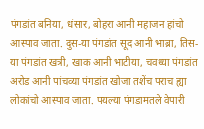पंगडांत बनिया, धंसार, बोहरा आनी महाजन हांचो आस्पाव जाता. दुस-या पंगडांत सूद आनी भाब्रा, तिस-या पंगडांत खत्री, खाक आनी भाटीया, चवथ्या पंगडांत अरोड आनी पांचव्या पंगडांत खोजा तशेंच पराच ह्या लोकांचो आस्पाव जाता. पयल्या पंगडामतले वेपारी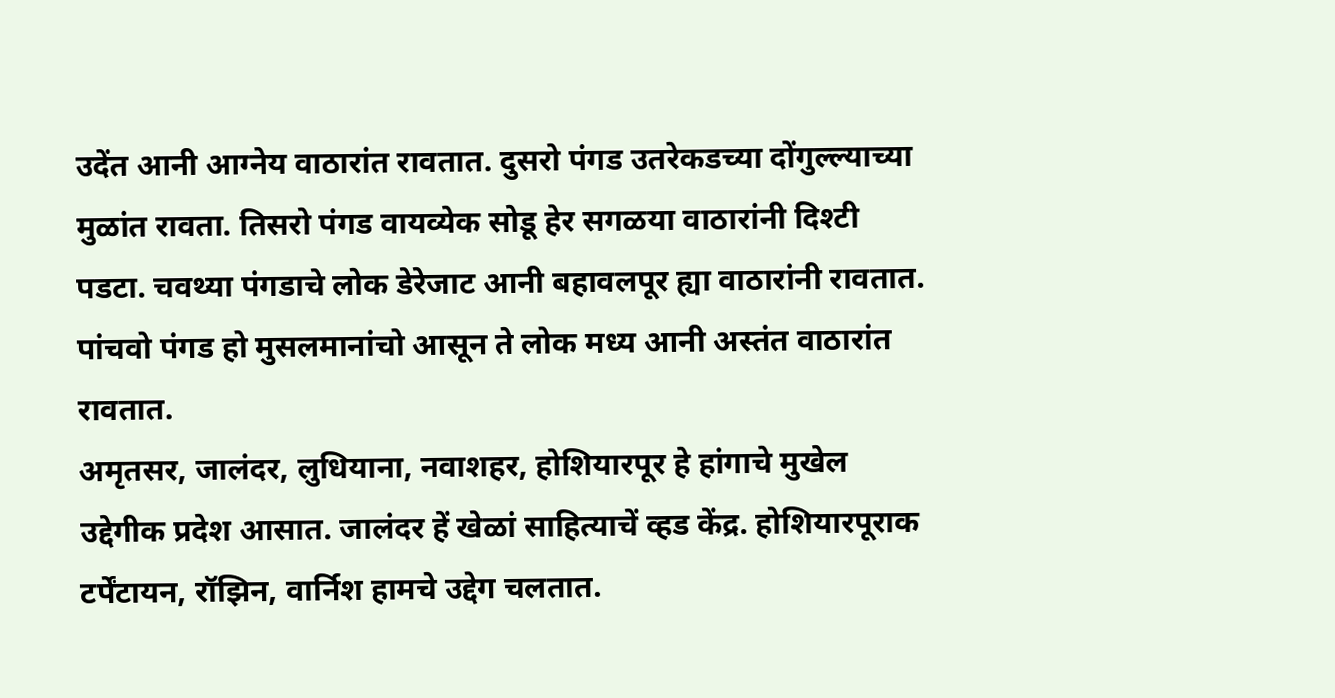उदेंत आनी आग्नेय वाठारांत रावतात. दुसरो पंगड उतरेकडच्या दोंगुल्ल्याच्या मुळांत रावता. तिसरो पंगड वायव्येक सोडू हेर सगळया वाठारांनी दिश्टी पडटा. चवथ्या पंगडाचे लोक डेरेजाट आनी बहावलपूर ह्या वाठारांनी रावतात. पांचवो पंगड हो मुसलमानांचो आसून ते लोक मध्य आनी अस्तंत वाठारांत रावतात.
अमृतसर, जालंदर, लुधियाना, नवाशहर, होशियारपूर हे हांगाचे मुखेल उद्देगीक प्रदेश आसात. जालंदर हें खेळां साहित्याचें व्हड केंद्र. होशियारपूराक टर्पेंटायन, रॉझिन, वार्निश हामचे उद्देग चलतात.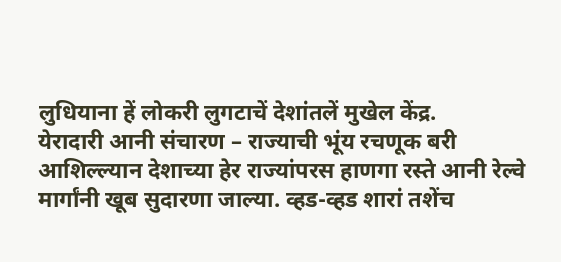लुधियाना हें लोकरी लुगटाचें देशांतलें मुखेल केंद्र.
येरादारी आनी संचारण – राज्याची भूंय रचणूक बरी आशिल्ल्यान देशाच्या हेर राज्यांपरस हाणगा रस्ते आनी रेल्वे मार्गांनी खूब सुदारणा जाल्या. व्हड-व्हड शारां तशेंच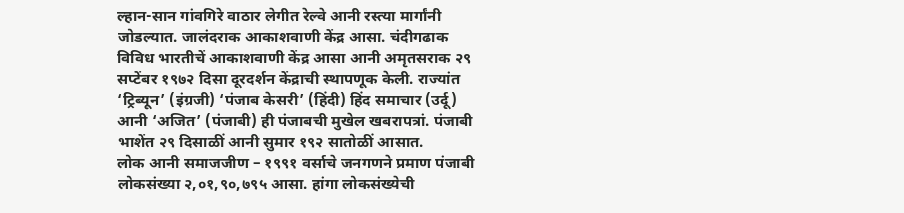ल्हान-सान गांवगिरे वाठार लेगीत रेल्वे आनी रस्त्या मार्गांनी जोडल्यात. जालंदराक आकाशवाणी केंद्र आसा. चंदीगढाक विविध भारतीचें आकाशवाणी केंद्र आसा आनी अमृतसराक २९ सप्टेंबर १९७२ दिसा दूरदर्शन केंद्राची स्थापणूक केली. राज्यांत ‘ट्रिब्यून’ (इंग्रजी) ‘पंजाब केसरी’ (हिंदी) हिंद समाचार (उर्दू) आनी ‘अजित’ (पंजाबी) ही पंजाबची मुखेल खबरापत्रां. पंजाबी भाशेंत २९ दिसाळीं आनी सुमार १९२ सातोळीं आसात.
लोक आनी समाजजीण – १९९१ वर्साचे जनगणने प्रमाण पंजाबी लोकसंख्या २,०१,९०,७९५ आसा. हांगा लोकसंख्येची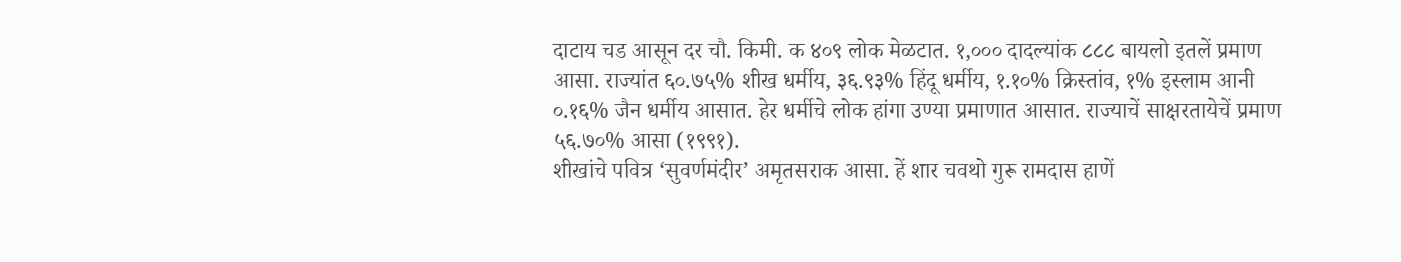दाटाय चड आसून दर चौ. किमी. क ४०९ लोक मेळटात. १,००० दादल्यांक ८८८ बायलो इतलें प्रमाण आसा. राज्यांत ६०.७५% शीख धर्मीय, ३६.९३% हिंदू धर्मीय, १.१०% क्रिस्तांव, १% इस्लाम आनी ०.१६% जैन धर्मीय आसात. हेर धर्मीचे लोक हांगा उण्या प्रमाणात आसात. राज्याचें साक्षरतायेचें प्रमाण ५६.७०% आसा (१९९१).
शीखांचे पवित्र ‘सुवर्णमंदीर’ अमृतसराक आसा. हें शार चवथो गुरू रामदास हाणें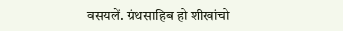वसयलें. ग्रंथसाहिब हो शीखांचो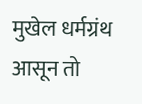मुखेल धर्मग्रंथ आसून तो